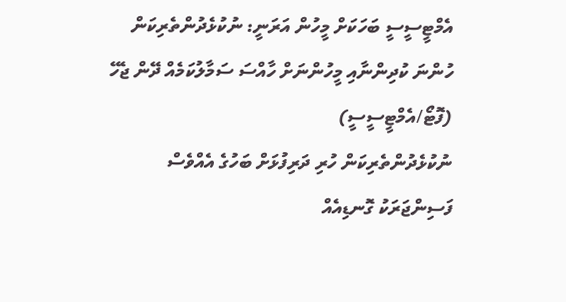އެމްޓީސީސީ ބަހަކަށް މީހުން އަރަނީ: ނުކުޅެދުންތެރިކަން ހުންނަ ކުދިންނާއި މީހުންނަށް ހާއްސަ ސަމާލުކަމެއް ދޭން ޖެހޭ (ފޮޓޯ/އެމްޓީސީސީ)
ނުކުޅެދުންތެރިކަން ހުރި ދަރިފުޅަށް ބަހުގެ އެއްވެސް ފަސިންޖަރަކު ގޮނޑިއެއް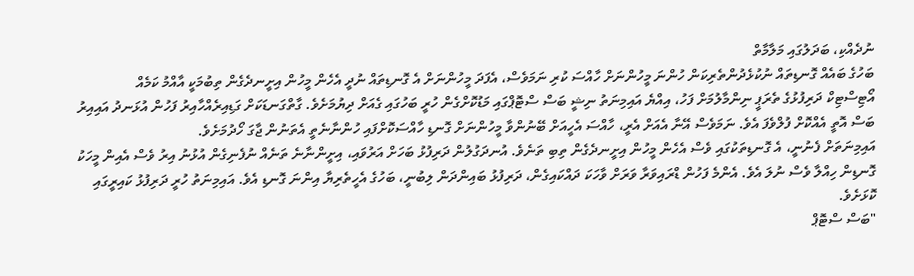ނުދެއްކި، ބަދަލުގައި މަލާމާތް
ބަހުގެ ބައެއް ގޮނޑިތައް ނުކުޅެދުންތެރިކަން ހުންނަ މީހުންނަށް ހާއްސަ ކުރި ނަމަވެސް، އެފަދަ މީހުންނަށް އެ ގޮނޑިތައް ނުދީ އެހެން މީހުން އިށީނދެގެން ތިބުމަކީ އާއްމު ކަމެއް
އޯޓިސްޓިކް ދަރިފުޅުގެ ތެރަޕީ ނިންމާލުމަށް ފަހު، އިއްޔެ އައިމިނަތު ނިޝީ ބަސް ސްޓޮޕްގައި މަޑުކޮށްގެން ހުރީ ބަހުގައި ގެއަށް ދިޔުމަށެވެ. ގާތްގަނޑަކަށް ގަޑިއިރެއްހާއިރު ފަހުން އުޅަނދު އައިއިރު ބަސް އޮތީ އެއްކޮށް ފުލްވެފަ އެވެ. ނަމަވެސް އޭނާ އެއަށް އެރީ، ހާއްސަ އެހީއަށް ބޭނުންވާ މީހުންނަށް ގޮނޑި ހާއްސަކޮށްފައި ހުންނާނެތީ އެތަނުން ޖާގަ ހޯދުމަށެވެ.
އައިމިނަތަށް ފެނުނީ، އެ ގޮނޑިތަކުގައި ވެސް އެހެން މީހުން އިށީނދެގެން ތިބި ތަނެވެ. އުނދަގުލުން ދަރިފުޅު ބަހަށް އަރުވައި، އިށީންނާނެ ތަނެއް ނުފެނިގެން އުޅުނު އިރު ވެސް އެއިން މީހަކު ގޮނޑިން ހިއްލާ ވެސް ނުލަ އެވެ. އެންމެ ފަހުން ޑްރައިވަރާ ވަރަށް ވާހަކަ ދައްކައިގެން، ދަރިފުޅު ބައިންދަން ލިބުނީ، ބަހުގެ އެހީތެރިޔާ އިންނަ ގޮނޑި އެވެ. އައިމިނަތު ހުރީ ދަރިފުޅު ކައިރީގައި ކޮޅަށެވެ.
"ބަސް ސްޓޮޕް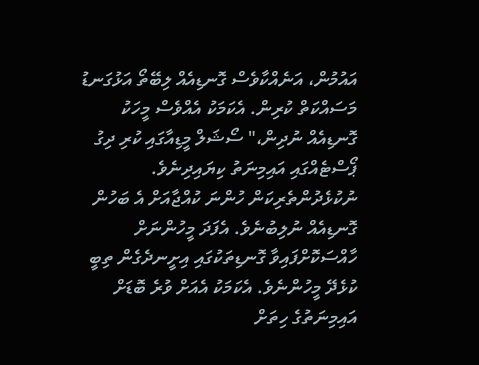އައުމުން، އަނެއްކާވެސް ގޮނޑިއެއް ލިބޭތޯ އަޅުގަނޑު މަސައްކަތް ކުރިން. އެކަމަކު އެއްވެސް މީހަކު ގޮނޑިއެއް ނުދިން،" ސޯޝަލް މީޑިއާގައި ކުރި ދިގު ޕޯސްޓެއްގައި އައިމިނަތު ކިޔައިދިނެވެ.
ނުކުޅެދުންތެރިކަން ހުންނަ ކުއްޖާއަށް އެ ބަހުން ގޮނޑިއެއް ނުލިބުނެވެ. އެފަދަ މީހުންނަށް ހާއްސަކޮށްފައިވާ ގޮނޑިތަކުގައި އިށީނދެގެން ތިބީ ކުޅެދޭ މީހުންނެވެ. އެކަމަކު އެއަށް ވުރެ ބޮޑަށް އައިމިނަތުގެ ހިތަށް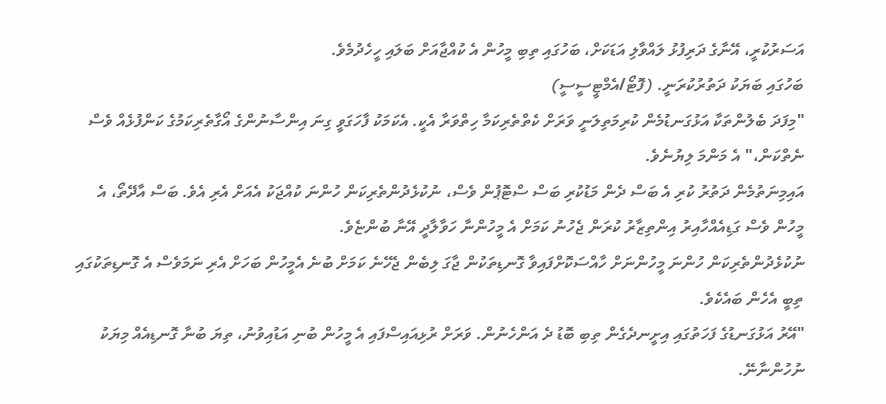އަސަރުކުރީ، އޭނާގެ ދަރިފުޅު ލައްވާލި އަޑަކަށް، ބަހުގައި ތިބި މީހުން އެ ކުއްޖާއަށް ބަލައި ހީހެދުމެވެ.
ބަހުގައި ބަޔަކު ދަތުރުކުރަނީ. (ފޮޓޯ/އެމްޓީސީސީ)
"މިފަދަ ބެލުންތަކާ އަޅުގަނޑުމެން ކުރިމަތިލަނީ ވަރަށް ކެތްތެރިކަމާ ހިތްވަރާ އެކީ. އެކަމަކު ފާހަގަވީ ގިނަ އިންސާނުންގެ އޯގާތެރިކަމުގެ ކަންފުޅެއް ވެސް ނެތްކަން،" އެ މަންމަ ލިޔުނެވެ.
އައިމިނަތުމެން ދަތުރު ކުރި އެ ބަސް ދެން މަޑުކުރި ބަސް ސްޓޮޕުން ވެސް، ނުކުޅެދުންތެރިކަން ހުންނަ ކުއްޖަކު އެއަށް އެރި އެވެ. ބަސް އާދޭތޯ، އެ މީހުން ވެސް ގަޑިއެއްހާއިރު އިންތިޒާރު ކުރަން ޖެހުނު ކަމަށް އެ މީހުންނާ ހަވާލާދީ އޭނާ ބުންޏެވެ.
ނުކުޅެދުންތެރިކަން ހުންނަ މީހުންނަށް ހާއްސަކޮށްފައިވާ ގޮނޑިތަކުން ޖާގަ ލިބެން ޖެހޭނެ ކަމަށް ބުނެ އެމީހުން ބަހަށް އެރި ނަމަވެސް އެ ގޮނޑިތަކުގައި ތިބީ އެހެން ބައެކެވެ.
"އޭރު އަޅުގަނޑުގެ ފަހަތުގައި އިށީނދެގެން ތިބި ބޮޑު ދެ އަންހެނުން. ވަރަށް ރުޅިއައިސްފައި އެ މީހުން ބުނި އަޑުއިވުނު، ތިޔަ ބުނާ ގޮނޑިއެއް މިޔަކު ނުހުންނާނޭ.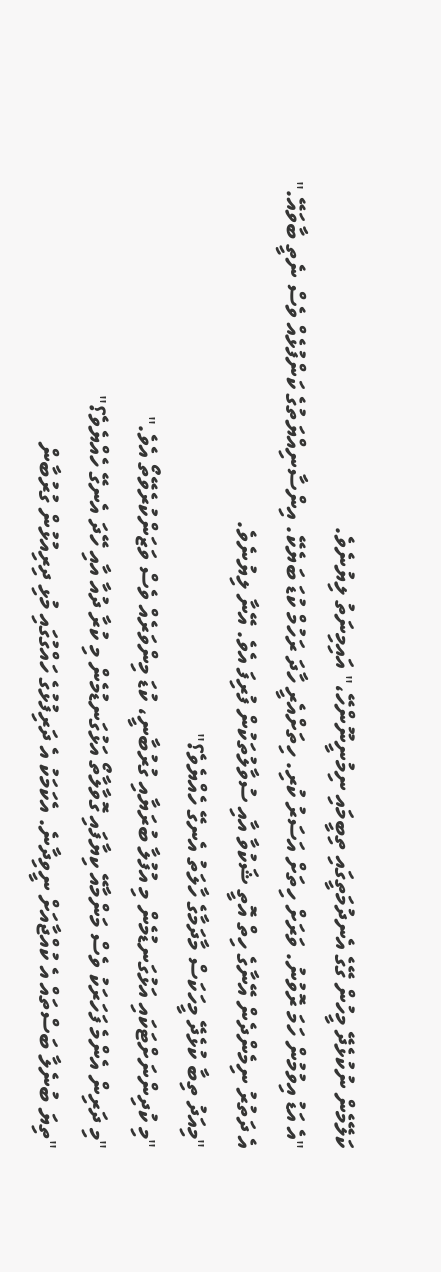ކަލޭމެން ނުކުޅެދޭ މީހުން ގޭގެ އެނދުމަތީގައި ތިބީމައި ނިމުނީނޫންހޭ،" އައިމިނަތު ލިޔުނެވެ.
"އެ އަޑު އިވުމުން ހަމަ ރޮވުނު. ވަރަށް ހިތަށް އަސަރު ކުރި. ހިތަށްއެރީ ހާދަ ރަހުމް ކުޑަ ބަޔެކޭ. އިންސާނިއްޔަތުގެ ކަންފުޅެއް ވެސް ނެތީ ބާވައޭ."
އެ ދަތުރު ނިމެންދެން އޭނާގެ ހިތް އޮތީ ޝަކުވާ އާއި ސުވާލުތަކުން ފުރިފަ އެވެ. އޭނާ ލިޔުނެވެ.
"މިއަދު ތިބާ ކުޅެދޭ މީހަކަސް މާދަމާގެ ހާލަތު އެނގޭ ހެއްޔެވެ؟"
"މި ކުދިންނަށްޓަކައި އަޅުގަނޑުމެން މި އުފުލާ ބުރަޔާއި ގުރުބާނީ، ކުޑަ މިންވަރެއް ވެސް ވަޒަންކުރެވޭތޯ އެވެ."
"މި ދަރިން އެންމެ ފަހަރަކު ވެސް މަންމާއޭ ކިޔާފައި ގޮވާލާތޯ އަޅުގަނޑުމެން މި ކުރާ ދުއާ އާއި ހޭދަ އެނގޭ ހެއްޔެވެ؟"
"ތިޔަ ބުނެލާ ބަސްތައް އެ ކުއްޖާއަށް ނީވިދާނެ. އެކަމަކު އެ ދަރިފުޅުގެ ހައްގުގައި މުޅި ދިރިއުޅުން ގުރުބާން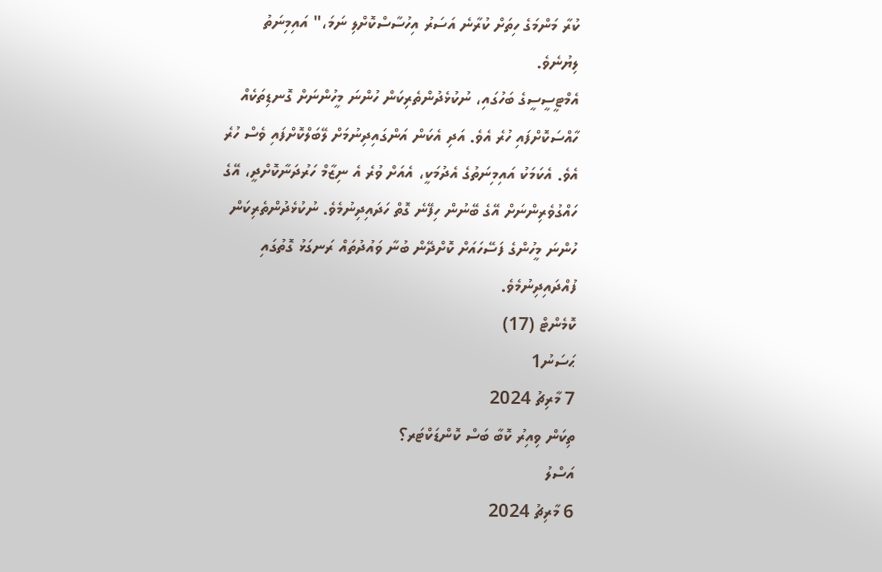ކުރާ މަންމަގެ ހިތަށް ކުރާނެ އަސަރު އިހުސާސްކޮށްލި ނަމަ،" އައިމިނަތު ލިޔުނެވެ.
އެމްޓީސީސީގެ ބަހުގައި، ނުކުޅެދުންތެރިކަން ހުންނަ މީހުންނަށް ގޮނޑިތަކެއް ހާއްސަކޮށްފައި ހުރެ އެވެ. އަދި އެކަން އަންގައިދިނުމަށް ލޭބަލްކޮށްފައި ވެސް ހުރެ އެވެ. އެކަމަކު އައިމިނަތުގެ އެދުމަކީ، އެއަށް ވުރެ އެ ނިޒާމް ހަރުދަނާކޮށްދީ، އޭގެ ހައްގުވެރިންނަށް އޭގެ ބޭނުން ހިފޭނެ ގޮތް ހަދައިދިނުމެވެ. ނުކުޅެދުންތެރިކަން ހުންނަ މީހުންގެ ފަސޭހައަށް ކޮށްދޭން ބުނާ ވައުދުތައް ރަނގަޅު ގޮތުގައި ފުއްދައިދިނުމެވެ.
ކޮމެންޓް (17)
ޙަސަނު1
7 މާރިޗު 2024
ތިކަން ވިއިރު ކޮބާ ބަސް ކޮންޑަކްޓަރ؟
އަސްލު
6 މާރިޗު 2024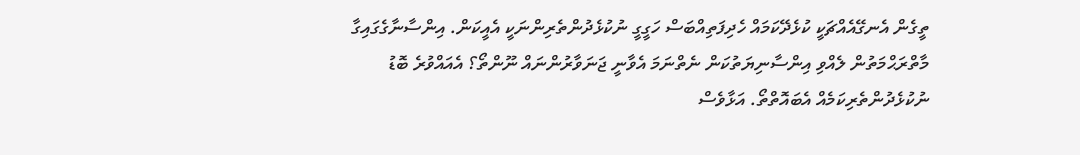ތީގެން އެނގޭއެއްޗަކީ ކުޅެދޭކަމައް ހެދިފަތިއްބަސް ހަގީގީ ނުކުޅެދުންތެރިންނަކީ އެއީކަން. އިންސާނާގެގައިގާ މާތްރަޙްމަތުން ލެއްވި އިންސާނިޔަތުކަން ނެތްނަމަ އެވާނީ ޖަނަވާރުންނައް ނޫންތޯ؟ އެއައްވުރެ ބޮޑު ނުކުޅެދުންތެރިކަމެއް އެބައޮތްތޯ. އަޅާވެސް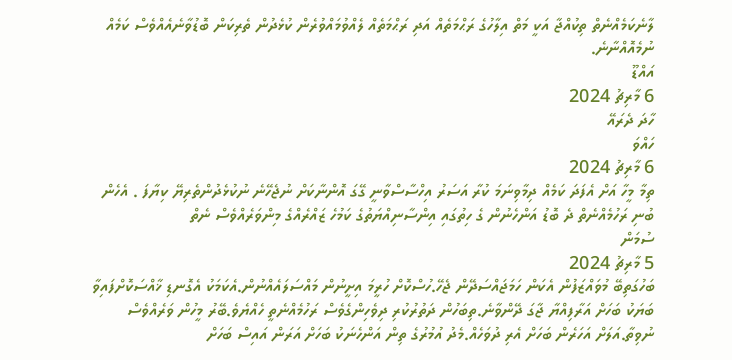ލާނެކަމެއްނެތް ތިކުއްޖާ އަކީ މަތް އިލާހުގެ ރަޙްމަތެއް އަދި ރަޙްމަތެއް ލެއްވުމައްވުރެން ކުޅެދުން ތެރިކަން ބޮޑުވާނެއެއްވެސް ކަމެއް ނުމެއޮއްނާނެ.
އައްޑޫ
6 މާރިޗު 2024
ހާދަ ދެރައޭ
ހައްވަ
6 މާރިޗު 2024
ތިމާ މީހާ އަށް އެފަދަ ކަމެއް ދިމާވިނަމަ ކުރާ އަސަރު އިހްސާސްވާނީ ގޭގަ އޮންނާކަށް ނުޖެހޭނެ ނުކުޅެދުންތެރިޔޭ ކިޔާފަ . އެހެން ބުނި ރަހުމެއްނެތް ދެ ބޮޑު އަންހެނުން ގެ ހިތުގައި އިންސާނިއްޔަތުގެ ކަމުހެ ޒައްރެއްގެ މިންވަރެއްވެސް ނެތް
ސުމަން
5 މާރިޗު 2024
ބަހުގަތިބޭ މުވައްޒަފުން އެކަން ހަމަޖައްސަދޭން ޖެހޭ.ހުސްކޮށް ހުރީމަ އިށީނުން މައްސަލައެއްނުން.އެކަމަކު އެގޮނޑި ޚާއްސަކޮށްފައިވާ ބަޔަކު ބަހަށް އަރާފިއްޔާ ޖާގަ ދޭންވާނެ.ތިބަހުން ދަތުރުކުރި ދިވެހިންގެވެސް ރަހުމެއްނެތީ ހެއްޔެވެ.ބޭރު މީހުން ވަރެއްވެސް ނުވިތާ.އަލަށް އަހަރެން ބަހަށް އެރި ދުވަހެއް.މެދު އުމުރުގެ ތިން އަންހެނަކު ބަހަށް އަރަން އައިސް ބަހަށް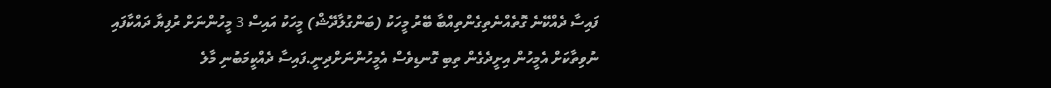ފައިސާ ދެއްކޭނެ ގޮތެއްނެތިގެންތިއްބާ ބޭރު މީހަކު (ބަންގުލާދޭޝް) މީހަކު އައިސް 3 މީހުންނަށް ރުފިޔާ ދައްކާފައި ނުވިތާކަށް އެމީހުން އިށީދެގެން ތިބި ގޮނޑިވެސް އެމީހުންނަށްދިނީ.ފައިސާ ދެއްކީމަބުނި މާލެ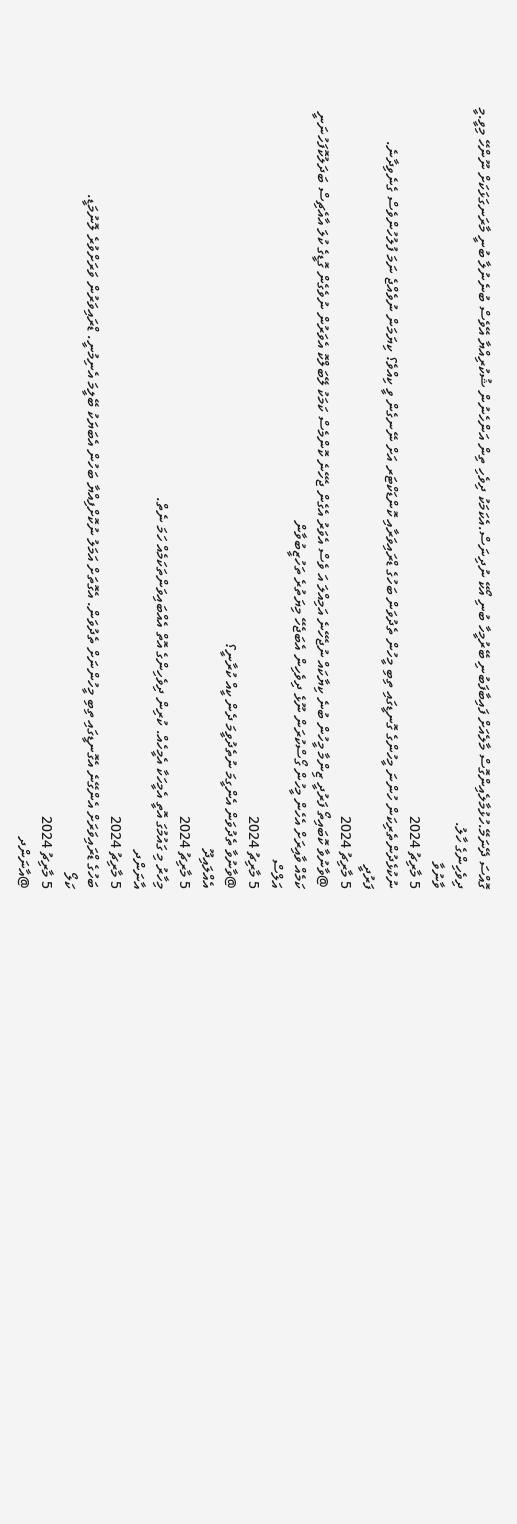ގޮއްސަ ދޭނަމޭ.ހުޅުމާލެއިންގޮސް މާލެއަށް ފައިބާފަބުނި ބޭރުމީހާ ބުނި އޯކޭ ނުދިނަސް.އެކަމަކު ދިވެހި ތިން އަންހެނުން ޝުކުރިއްޔާ އޭވެސް ބުނެނުލާ ބުނީ މާރަނގަޅަކަށް ނޫންހޭ މިވީ.މީ ދިވެހިންގެ ހާލު.
ވާނުވާ
5 މާރިޗު 2024
ނުކުޅެދުންތެރިކަން ހުންނަ މީހުންގެ ގޮނޑީގައި ތިބި މީހުން ތެދުވަން ބަހުގެ ޑްރައިވަރާއި ކޮންޑަކްޓަރ އަށް ނޭނގެން ވީ ކިއްވެ؟ ކިޔަމަން ނުވެއްޖެ ނަމަ ފުލުހުންވެސް ގެނެވިދާނެ.
ފަރުދީ
5 މާރިޗު 2024
@ވާނުވާ ކޮބައިތޯ ފަރުދީ ޒިންމާ މީހުން ބުނެ ކިޔާކައް ނުޖެހޭނެ އަމިއްލަ އަ ވެސް އެވަރު އެގެން ޖެހޭނެ ކޮންމެސް ކަމަކު ލޭބަލްކޮ އެވަރުން ނުވެގެން ގޮޑީގެ ކުލަ އާއެޗިސް ބަދަލުކޮފަހުނަނީ ކަމެއް ވާއިރަށް އެހެން މީހުން ގޯސްކުރަން ނޫޅެ ދިވެހިން އެބަޖެހޭ މިޔަތުރެ ތަހުޒީބުވާން
އަލްސް
5 މާރިޗު 2024
@ވާނުވާ ތެދުވަން އެންގީމަ ނުތެދުވީމަ ދެން ކީއް ކުރާނީ؟
އެއްލައިދޫ
5 މާރިޗު 2024
މިހާރު މި ގައުމުގަ އޮތީ އެމީހަކާ އެމީހެއް. ކުރިން ދިވެހިންގެ އޮތް އެއްބައިވަންތަކަމެއް ހަމަ ނެތް.
އާނަންދ
5 މާރިޗު 2024
ބަހުގެ ޑްރައިވަރަށް އެންގޭނެ އެގޮނޑީގައި ތިބި މީހުންނަށް ތެދުވަން. އެގޮތަށް އަމަލު ނުކޮށްފިއްޔާ ބަހުން އެބަޔަކު ބޭލީމަ އެނިމުނީ. ޑްރައިވަރުން ވަރަށްވުރެ ލޮނުމަޑީ.
ކަލޯ
5 މާރިޗު 2024
@އާނަންދ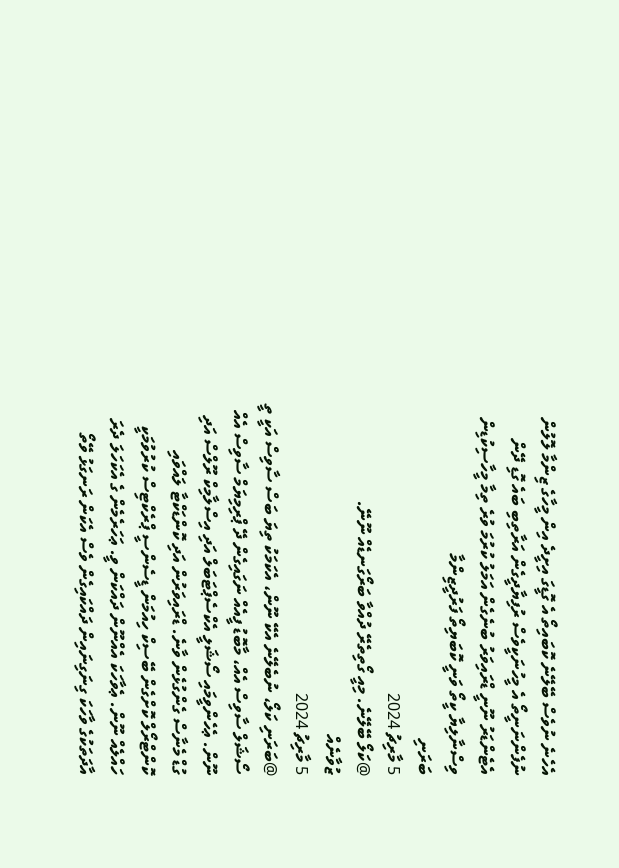އެހެނެ ނުވެސް ބޭލޭނެ ކޮބައިތޯ އެ ގޮޑީގަ އިށީދެ އިން މީހާގެ ޒިންމާ ލޮލުން ނުފެންނަނީތޯ އެ މީހުނަކީވެސް ރުފިޔާދީގެން އަރާތިބި ބައެ ގޮޑި ދޭން އެޓެންޑަރު ނޫނީ ޑްރައިވަރު ބުނެގެން އަމަލު ކުރުމަ ވުރެ ތިމާ މީހާސިކުޑިން ވިސްނާލިޔާ ކީތޯ ވަނީ ކޮބަޔިތޯ ފަރުދީޒިންމާ
ބަރަނި
5 މާރިޗު 2024
@ކަލޯ ބޭލޭނެ. މިއީ ގޯތިތެރޭ ދުއްވާ ބަރޯގަނޑެއް ނޫނޭ.
ޒުވާނެއް
5 މާރިޗު 2024
@ބަރަނި ކަލޯ، ނުބެލޭނެ އެކޭ ނޫން، އެކަމަކު ތިޔަ ބަސް ސާވިސް އަކީ ތީ ސޯޝަލް ސާވިސް އެއް، މާބޮޑު ފީއެއް ނަގައިގެން ދޭ ޕްރިމިޔަމް ސާވިސް އެއް ނޫން. ޢެހެންވީމައި ސޯޝަލީ އެކްސެޕްޓަބަލް އަދި އިސްލާމިކް ރޫލްސް އަދި ގުޑް މެނާސް ގެންގުޅެން ވާނެ. ޑްރައިވަރުން އަދި ކޮންޑަކްޓާ ލައްވައި ކޮންޓްރޯލް ކޮށްގެން ބޭސިކް ހިއުމަން ޑީސެންސީ ޕްރެކްޓިސް ކުރުވުމަކީ ހައްލެއް ނޫން. ޢެވާހަކަ އެއްނޫން ދައްކަން ވީ. ޢަހަރެމެން ގެ އެކަހަލަ ދެރަ އާދަތަކުގެ ވާހަކަ ގިނަގިނައިން ދައްކައިގެން ވެސް އެކަން ރަނގަޅު ވޭތޯ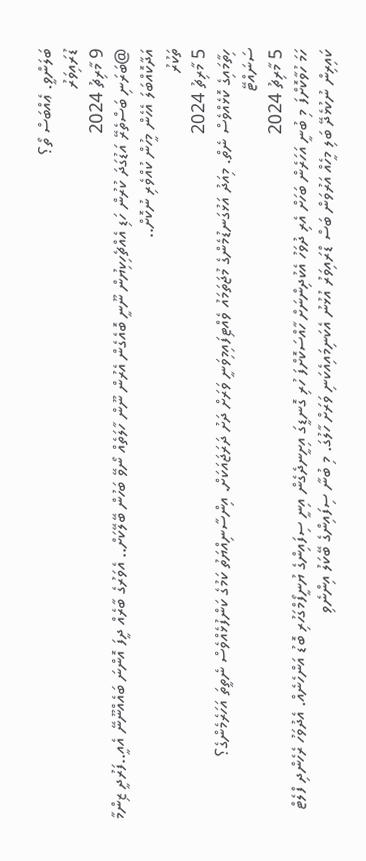ބަލަންވީ. ޢެއްބަސް ތޯ؟
ޑުރައިވަރު
9 މާރިޗު 2024
@ބަރަނި ބަސްތެރޭ އަޑުގަދަ ކުރުން ހަޑި އެއްޗެހިކިޔުން ނޫނީ ބޮއެގެން އެރުން ނޫން ހާލަތެއް ނޯވޭ ބަހުން ބޭލޭކަށް.. އެވަރުގެ ބާރެއް ދީފަ އޮންނަ ބައެއްނޫނޭ އެއީ..ފަރުދީ ޒިންމާ އަދާކޮއްބަލަ އެހެން މީހުން ކުއްވެރި ނުކޮށް..
ތަކުރު
5 މާރިޗު 2024
ހިތާމައިގެ ކޮޅެއްވެސް ނެތް. މިއަދު އަޅުގަނޑުމެންގެ މުޖަތަމައު ވެއްޓިފައިމިވަނީ ވަރަށް ދަށު ދަރަޖައަކަށް. އިންސާނިއްޔަތު ކަމުގެ ކަންފުޅެއްވެސް ނެތީތަ އަހަރެމެންގެ؟
ސަނައްޓޭ
5 މާރިޗު 2024
ހަމަ ހުވާކޮށްފަ މި ބުނީ އަހަރެން ބަހަށް އެރި ދުވަހު އެކުދިންނަށް ހާއްސަކޮށްފަ ހުރި ގޮނޑީގަ އިށީނދެގެން އިނީ ސިފައިންގެ ޔުނީފޯމްގަހުރި ބޮޑު އަންހެނެއް. އެދުވަހު ރެހެންދި ފްލެޓް ކައިރިން ނުކުޅެދޭ ބަލި މީހެއް އަރުވަން ބަސް ޑްރައިވަރު އުޅުނު އެކަނިމައިއެކަނި ވަރަށް ހާލުގަ. މި ބުނާ ސިފައިންގެ ބޭކަލު އިންނެވި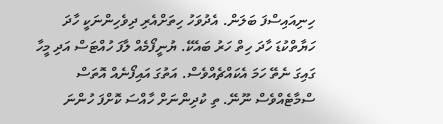ހިނިއައިސްފަ ބަލަން. އެދުވަހު ހިތަށްއެރި ދިވެހިންނަކީ ހާދަ ހަޔާތްކުޑަ ހާދަ ހިތް ހަރު ބައެކޭ. ޔުނީފޯމެއް ލާފަ ހުއްޓަސް އަދި މީހާ ގައިގަ ނެތޭ ހަމަ އެކައްޗެއްވެސް. އަތުގަ އައިފޯނެއް އޮތަސް ސްމާޓެއްވެސް ނޫނޭ. ތި ކުދިންނަށް ހާއްސަ ކޮށްފަ ހުންނަ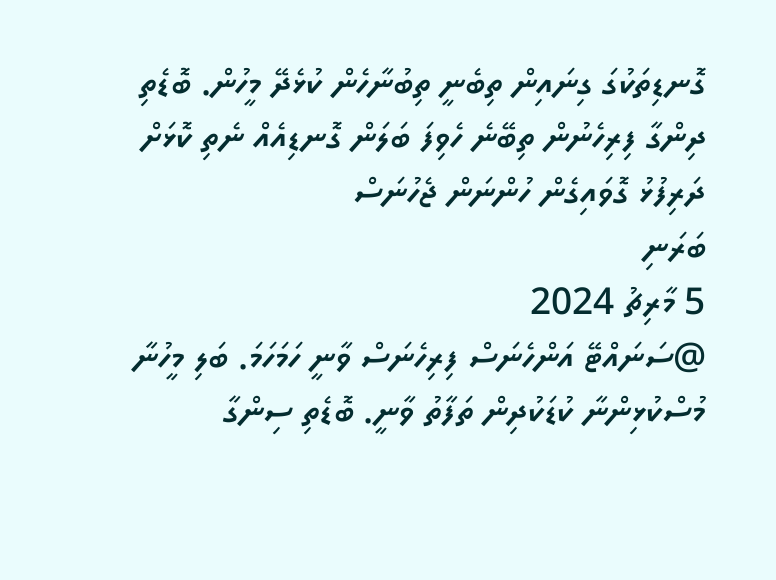ގޮނޑިތަކުގަ ގިނައިން ތިބެނީ ތިބުނާހެން ކުޅެދޭ މީހުން. ބޮޑެތި ދިންގާ ފިރިހެނުން ތިބޭނެ ހެވިފަ ބަލަން ގޮނޑިއެއް ނެތި ކޮޅަށް ދަރިފުޅު ގޮވައިގެން ހުންނަން ޖެހުނަސް
ބަރަނި
5 މާރިޗު 2024
@ސަނައްޓޭ އަންހެނަސް ފިރިހެނަސް ވާނީ ހަމަހަމަ. ބަލި މީހުނާ މުސްކުޅިންނާ ކުޑަކުދިން ތަފާތު ވާނީ. ބޮޑެތި ސިންގާ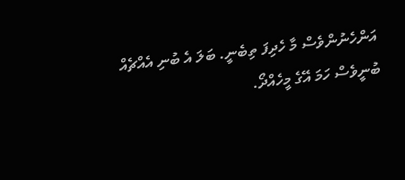އަންހެނުންވެސް މާ ހެދިފަ ތިބެނީ. ބަލަ އެ ބުނި އެއްޗެއް ބުނީވެސް ހަމަ އޭގެ މީހެއްދޯ.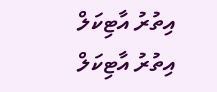އިތުރު އާޓިކަލް
އިތުރު އާޓިކަލް